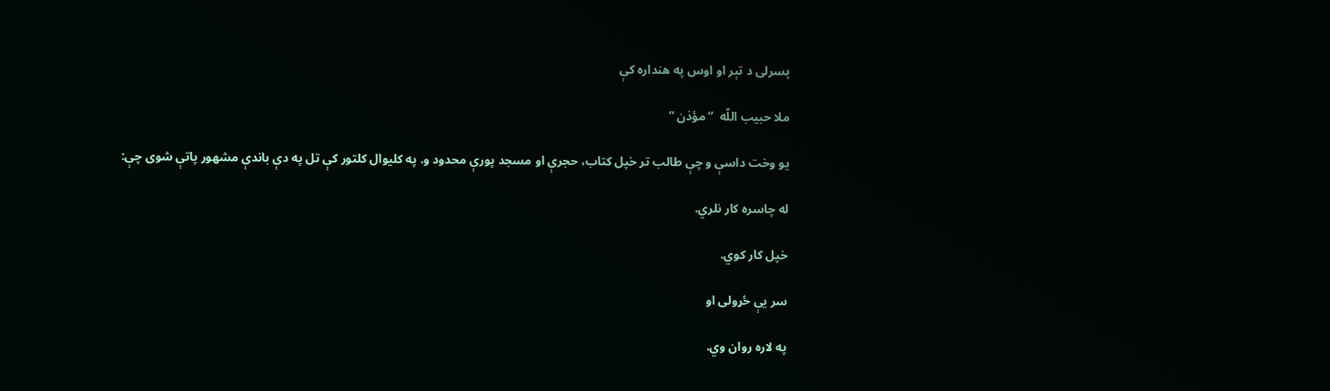پسرلی د تېر او اوس په هنداره کې

ملا حبیب اللّه  “مؤذن “

یو وخت داسې و چې طالب تر خپل کتاب، حجرې او مسجد پورې محدود و. په کلیوال کلتور کې تل په دې باندې مشهور پاتې شوی چې:

له چاسره کار نلري.

خپل کار کوي.

سر یې ځړولی او

په لاره روان وي.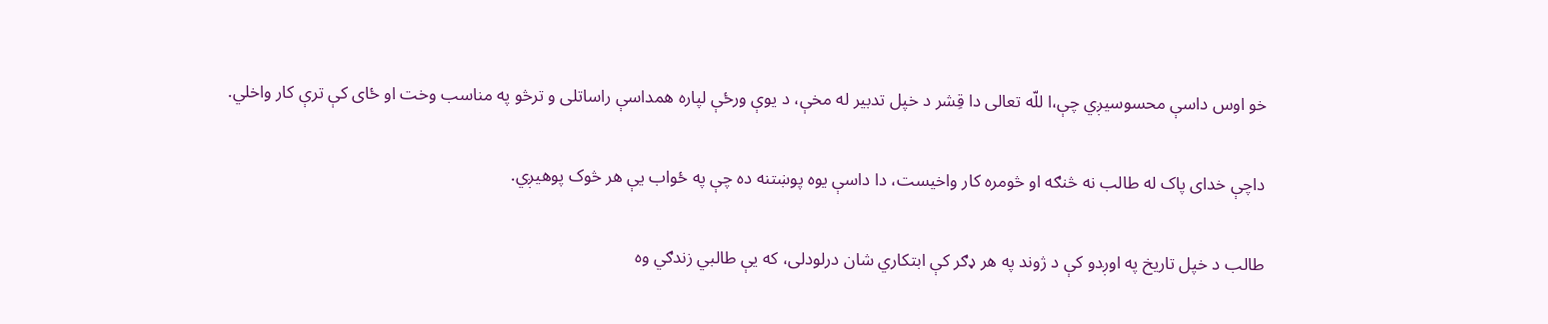خو اوس داسې محسوسیږي چې،ا للّه تعالی دا قِشر د خپل تدبیر له مخې، د یوې ورځې لپاره همداسې راساتلی و ترڅو په مناسب وخت او ځای کې ترې کار واخلي.

داچې خدای پاک له طالب نه څنګه او څومره کار واخیست، دا داسې یوه پوښتنه ده چې په ځواب یې هر څوک پوهیږي.

طالب د خپل تاریخ په اوږدو کې د ژوند په هر ډګر کې ابتکاري شان درلودلی، که یې طالبي زندګي وه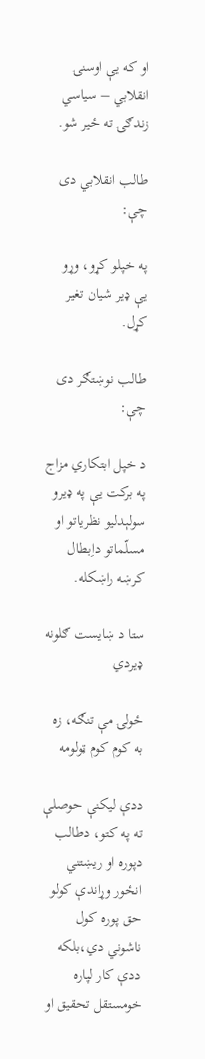او که یې اوسنۍ انقلابي – سیاسي زندګۍ ته ځیر شو.

طالب انقلابي دی چې:

په خپلو کړو، وړو یې ډیر شیان تغیر کړل.

طالب نوښتګر دی چې:

د خپل ابتکاري مزاج په برکت یې په ډیرو سولېدلیو نظریاتو او مسلّماتو داِبطال کرښه راښکله.

ستا د ښایست ګلونه ډیردي

ځولۍ مې تنګه، زه به کوم کوم ټولومه

ددې لیکنې حوصلې ته په کتو، دطالب دپوره او ریښتني انځور وړاندې کولو حق پوره کول ناشوني دي،بلکه ددې کار لپاره خومستقل تحقیق او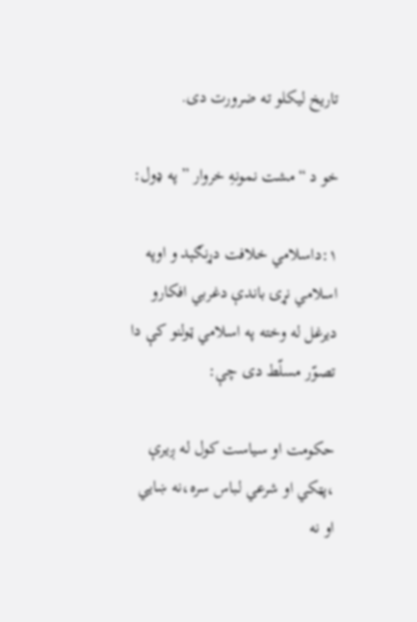تاریخ لیکلو ته ضرورت دی.

خو د “مشت نمونهِ خروار ” په ډول:

۱:داسلامي خلافت دړنګېد و اوپه اسلامي نړۍ باندې دغربي افکارو دیرغل له وخته په اسلامي ټولنو کې دا تصوّر مسلّط دی چې:

حکومت او سیاست کول له ږیرې ،پټکي او شرعي لباس سره،نه ښایي او نه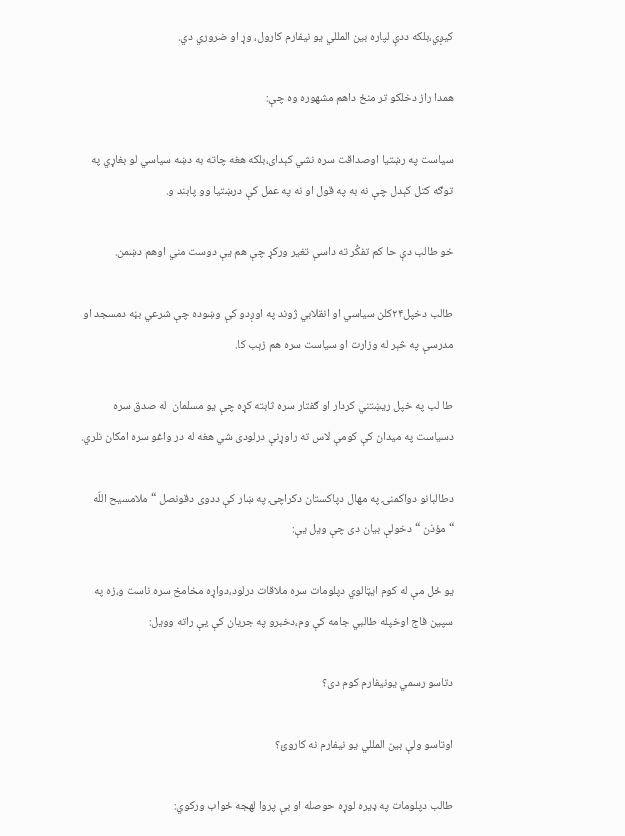کیږي،بلکه ددې لپاره بین المللي یو نیفارم کارول، وړ او ضروري دي.

همدا راز دخلکو تر منځ داهم مشهوره وه چې:

سیاست په رښتیا اوصداقت سره نشي کېدای،بلکه هغه چاته به دښه سیاسي لو بغاړي په توګه کتل کېدل چې نه به په قول او نه په عمل کې درښتیا وو پابند و.

خو طالب دې حا کم تفکُّر ته داسې تغیر ورکړ چې هم یې دوست مني اوهم دښمن.

طالب دخپل۲۴کلن سیاسي او انقلابي ژوند په اوږدو کې وښوده چې شرعي بڼه دمسجد او مدرسې په څېر له وزارت او سیاست سره هم زېب کا.

طا لب په خپل ریښتني کردار او ګفتار سره ثابته کړه چې یو مسلمان  له صدق سره دسیاست په میدان کې کومې لاس ته راوړنې درلودی شي هغه له در واغو سره امکان نلري.

دطالبانو دواکمنۍ په مهال دپاکستان دکراچۍ په ښار کې ددوی دقونصل “ملامسیح اللّه “مؤذن “دخولې بیان دی چې ویل یې:

یو ځل مې له کوم ایټالوي دپلومات سره ملاقات درلود،دواړه مخامخ سره ناست و،زه په سپین فاج اوخپله طالبي جامه کې وم،دخبرو په جریان کې یې راته وویل:

دتاسو رسمي یونیفارم کوم دی؟

اوتاسو ولې بین المللي یو نیفارم نه کاروئ؟

طالب دپلومات په ډیره لوړه حوصله او بې پروا لهجه ځواب ورکوي: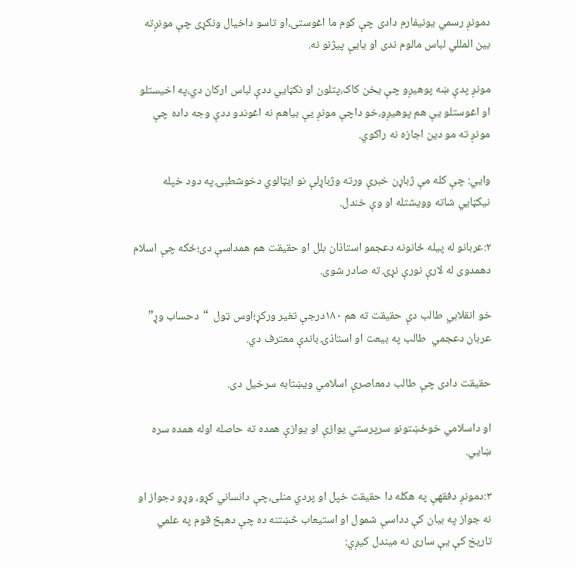دمونږ رسمي یونیفارم دادی چې کوم ما اغوستی،او تاسو داخیال ونکړی چې مونږته بین المللي لباس مالوم ندی او یایې پیژنو نه.

مونږ پدې ښه پوهیږو چې یخن کاک،پتلون او نکټایي ددې لباس ارکان دي،په اخیستلو او اغوستلو یې هم پوهیږو،خو داچې مونږ یې بیاهم نه اغوندو ددې وجه داده چې مونږ ته مو دین اجازه نه راکوي.

وایي: چې کله مې ژباړن خبرې ورته وژباړلې نو ایټالوي دخوشطبۍ په دود خپله نیکټایي شاته وویشتله او وې خندل.

۲:عربانو له پیله ځانونه دعجمو استاذان بلل او حقیقت هم همداسې دی؛ځکه چې اسلام دهمدوی له لارې نورې نړۍ ته صادر شوی.

خو انقلابي طالب دې حقیقت ته هم ۱۸۰درجې تغیر ورکړ؛اوس ټول  “دحساب وړ”   عربان دعجمي  طالب په بیعت او استاذۍ باندې معترف دي.

حقیقت دادی چې طالب دمعاصرې اسلامي ویښتابه سرخیل دی.

او داسلامي خوځښتونو سرپرستي یوازې او یوازې همده ته حاصله اوله همده سره ښایي.

۳:دمونږ دفقهې په هکله دا حقیقت خپل او پردي منلی،چې دانساني کړو، وړو دجواز او نه جواز په بیان کې دداسې شمول او استیعاب څښتنه ده چې دهېڅ قوم په علمي تاریخ کې یې ساری نه ميندل کیږي: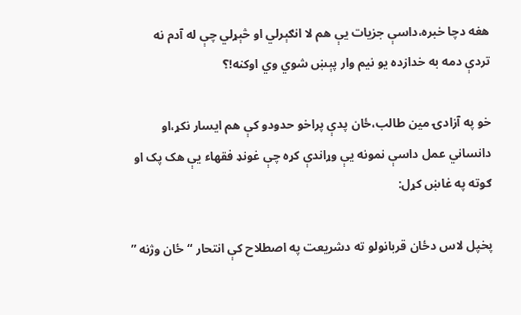هغه دچا خبره،داسې جزیات یې هم لا انګېرلي او څېړلي چې له آدم نه تردې دمه به خدازده یو نیم وار پېښ شوي وي اوکنه!؟

خو په آزادۍ مین طالب،ځان پدې پراخو حدودو کې هم ایسار نکړ،او دانساني عمل داسې نمونه یې وړاندې کړه چې غونډ فقهاء یې هک پک او ګوته په غاښ کړل:

پخپل لاس دځان قربانولو ته دشریعت په اصطلاح کې انتحار “ځان وژنه ”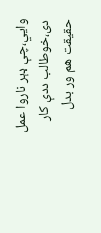وایي،چې ډېر ناروا عمل دی،خوطالب ددې کار حقیقت هم ور بدل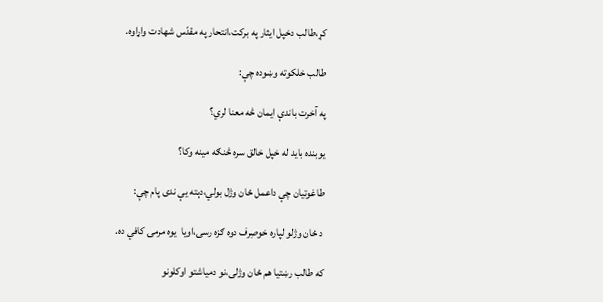کړ،طالب دخپل ایثار په برکت،انتحار په مقدّس شهادت واړاوه.

طالب خلکوته وښوده چې:

په آخرت باندې ایمان څه معنا لري؟

یوبنده باید له خپل خالق سره څنګه مينه وکا؟

طاغوتیان چې داعمل ځان وژل بولي،دېته یې ندی پام چې:

 د ځان وژلو لپاره خوصِرف دوه ګزه رسۍ،اویا  یوه مرمۍ کافي ده.

که طالب رښتیا هم ځان وژلی،نو دمیاشتو اوکلونو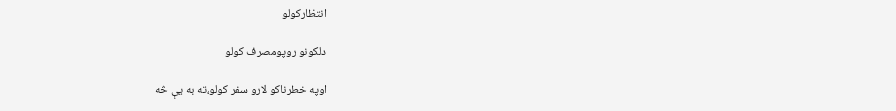انتظارکولو

دلکونو روپومصرف کولو

اوپه خطرناکو لارو سفر کولو،ته به یې څه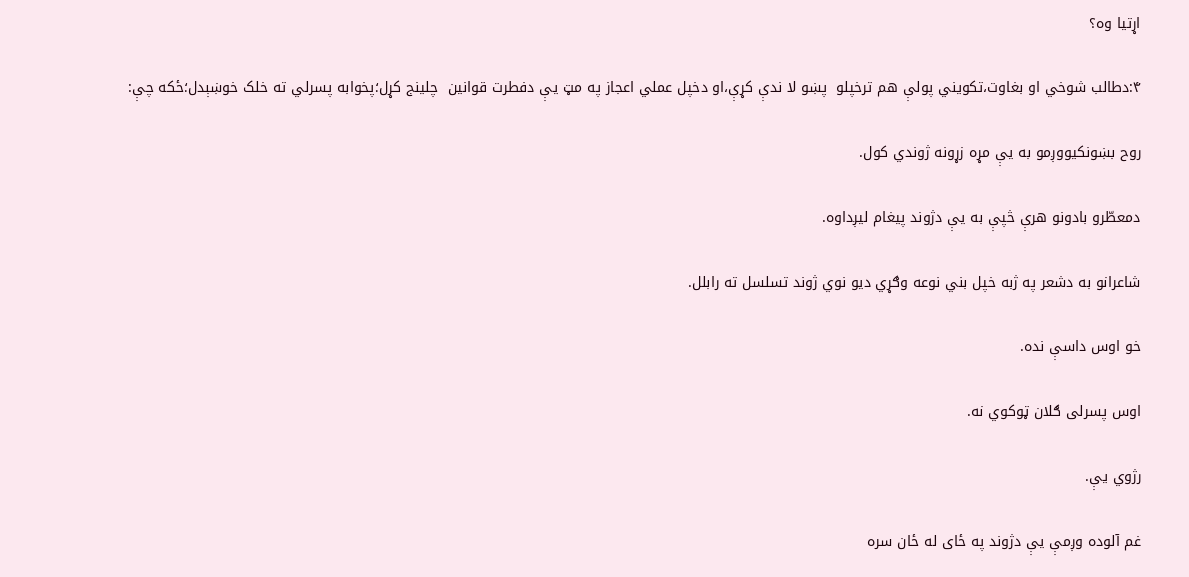اړتیا وه؟

۴:دطالب شوخي او بغاوت،تکویني پولې هم ترخپلو  پښو لا ندې کړې،او دخپل عملي اعجاز په مټ یې دفطرت قوانین  چلینج کړل؛پخوابه پسرلي ته خلک خوښېدل؛ځکه چې:

روح بښونکیووږمو به یې مړه زړونه ژوندي کول.

دمعطّرو بادونو هرې څپې به یې دژوند پیغام ليږداوه.

شاعرانو به دشعر په ژبه خپل بني نوعه وګړي دیو نوي ژوند تسلسل ته رابلل.

خو اوس داسې نده.

اوس پسرلی ګلان ټوکوي نه.

رژوي یې.

غم آلوده وږمې یې دژوند په ځای له ځان سره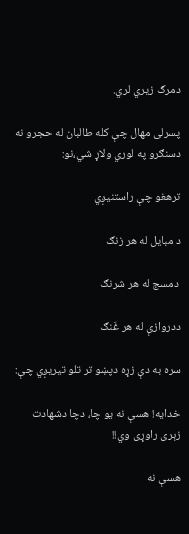دمرګ زیري لري.

پسرلی مهال چې کله طالبان له حجرو نه دسنګرو په لوري ولاړ شي،نو:

ترهغو چې راستنیږي

د مبایل له هر زنګ

 دمسج له هر شرنګ

ددروازې له هر غَنګ

سره به دې زړه دپښو تر تلو تیریږي چې:

خدایه! هسې نه یو چا، دچا دشهادت زېری راوړی وي!!

هسې نه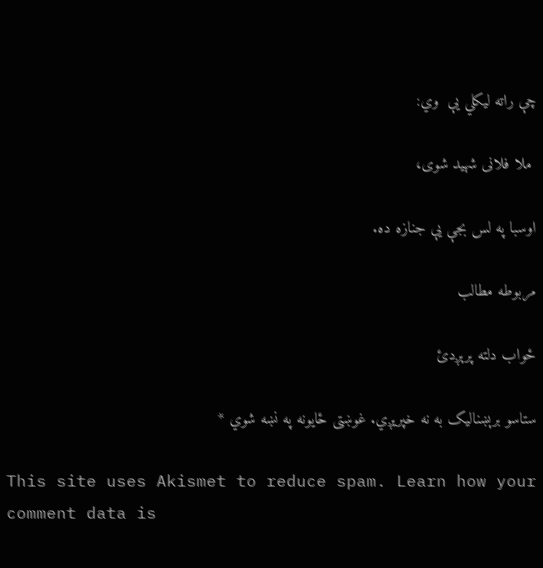چې راته ليکلي يې  وي:

 ملا فلانی شهید شوی،

اوسبا په لس بجې یې جنازه ده.

مربوطه مطالب

ځواب دلته پرېږدئ

ستاسو برېښناليک به نه خپريږي. غوښتى ځایونه په نښه شوي *

This site uses Akismet to reduce spam. Learn how your comment data is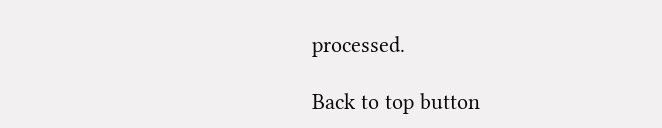processed.

Back to top button